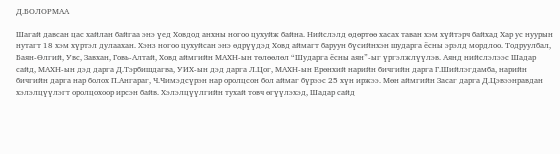Д.БОЛОРМАА

Шагай давсан цас хайлан байгаа энэ үед Ховдод анхны ногоо цухуйж байна. Нийслэлд өдөртөө хасах таван хэм хүйтэрч байхад Хар ус нуурын нутагт 18 хэм хүртэл дулаахан. Хэнз ногоо цухуйсан энэ өдрүүдэд Ховд аймагт баруун бүсийнхэн шударга ёсны эрэлд мордлоо. Тодруулбал, Баян-Өлгий, Увс, Завхан, Говь-Алтай, Ховд аймгийн МАХН-ын төлөөлөл “Шударга ёсны аян”-ыг үргэлжлүүлэв. Аянд нийслэлээс Шадар сайд, МАХН-ын дэд дарга Д.Тэрбишдагва, УИХ-ын дэд дарга Л.Цог, МАХН-ын Ерөнхий нарийн бичгийн дарга Г.Шийлэгдамба, нарийн бичгийн дарга нар болох П.Ангараг, Ч.Чимэдсүрэн нар оролцсон бол аймаг бүрээс 25 хүн иржээ. Мөн аймгийн Засаг дарга Д.Цэвээнравдан хэлэлцүүлэгт оролцохоор ирсэн байв. Хэлэлцүүлгийн тухай товч өгүүлэхэд, Шадар сайд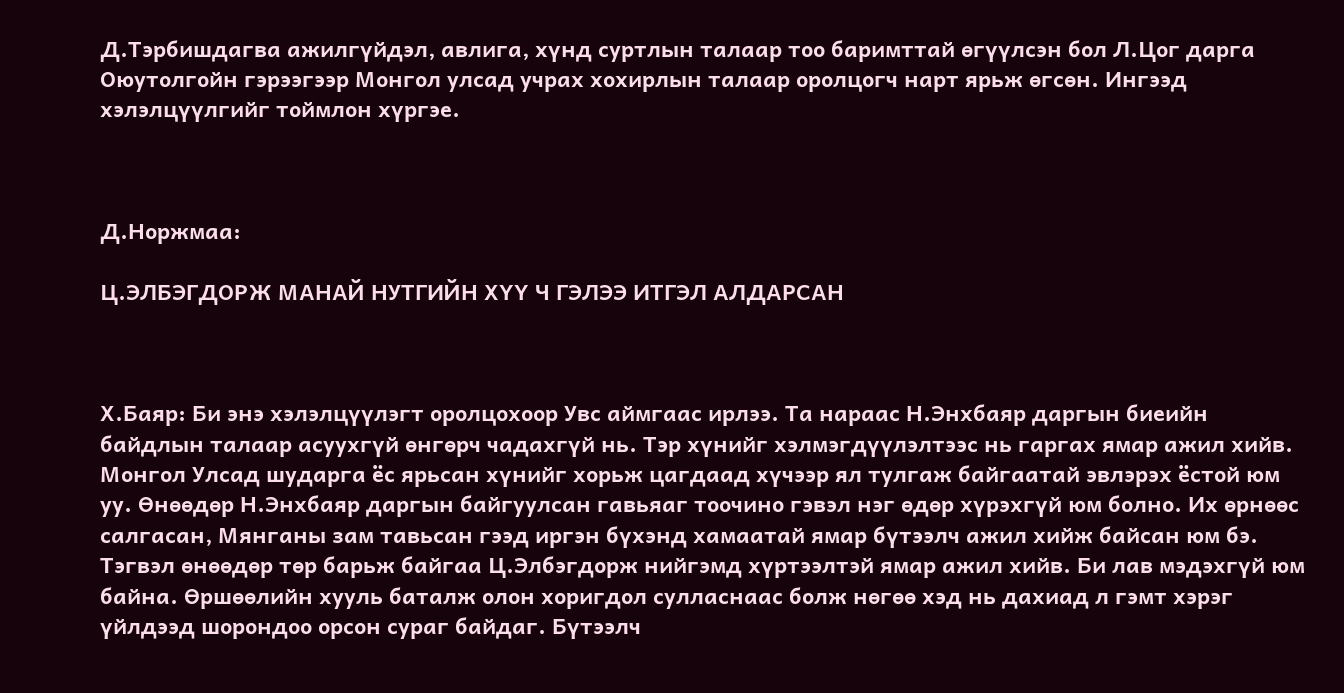Д.Тэрбишдагва ажилгүйдэл, авлига, хүнд суртлын талаар тоо баримттай өгүүлсэн бол Л.Цог дарга Оюутолгойн гэрээгээр Монгол улсад учрах хохирлын талаар оролцогч нарт ярьж өгсөн. Ингээд хэлэлцүүлгийг тоймлон хүргэе.



Д.Норжмаа:

Ц.ЭЛБЭГДОРЖ МАНАЙ НУТГИЙН ХҮҮ Ч ГЭЛЭЭ ИТГЭЛ АЛДАРСАН



Х.Баяр: Би энэ хэлэлцүүлэгт оролцохоор Увс аймгаас ирлээ. Та нараас Н.Энхбаяр даргын биеийн байдлын талаар асуухгүй өнгөрч чадахгүй нь. Тэр хүнийг хэлмэгдүүлэлтээс нь гаргах ямар ажил хийв. Монгол Улсад шударга ёс ярьсан хүнийг хорьж цагдаад хүчээр ял тулгаж байгаатай эвлэрэх ёстой юм уу. Өнөөдөр Н.Энхбаяр даргын байгуулсан гавьяаг тоочино гэвэл нэг өдөр хүрэхгүй юм болно. Их өрнөөс салгасан, Мянганы зам тавьсан гээд иргэн бүхэнд хамаатай ямар бүтээлч ажил хийж байсан юм бэ. Тэгвэл өнөөдөр төр барьж байгаа Ц.Элбэгдорж нийгэмд хүртээлтэй ямар ажил хийв. Би лав мэдэхгүй юм байна. Өршөөлийн хууль баталж олон хоригдол сулласнаас болж нөгөө хэд нь дахиад л гэмт хэрэг үйлдээд шорондоо орсон сураг байдаг. Бүтээлч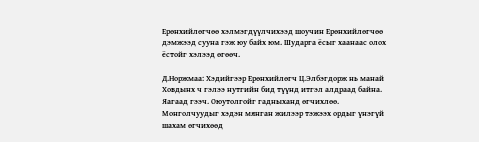Ерөнхийлөгчөө хэлмэгдүүлчихээд шоучин Ерөнхийлөгчөө дэмжээд сууна гэж юу байх юм. Шударга ёсыг хаанаас олох ёстойг хэлээд өгөөч.

Д.Норжмаа: Хэдийгээр Ерөнхийлөгч Ц.Элбэгдорж нь манай Ховдынх ч гэлээ нутгийн бид түүнд итгэл алдраад байна. Яагаад гээч. Оюутолгойг гадныханд өгчихлөө. Монголчуудыг хэдэн мянган жилээр тэжээх ордыг үнэгүй шахам өгчихөөд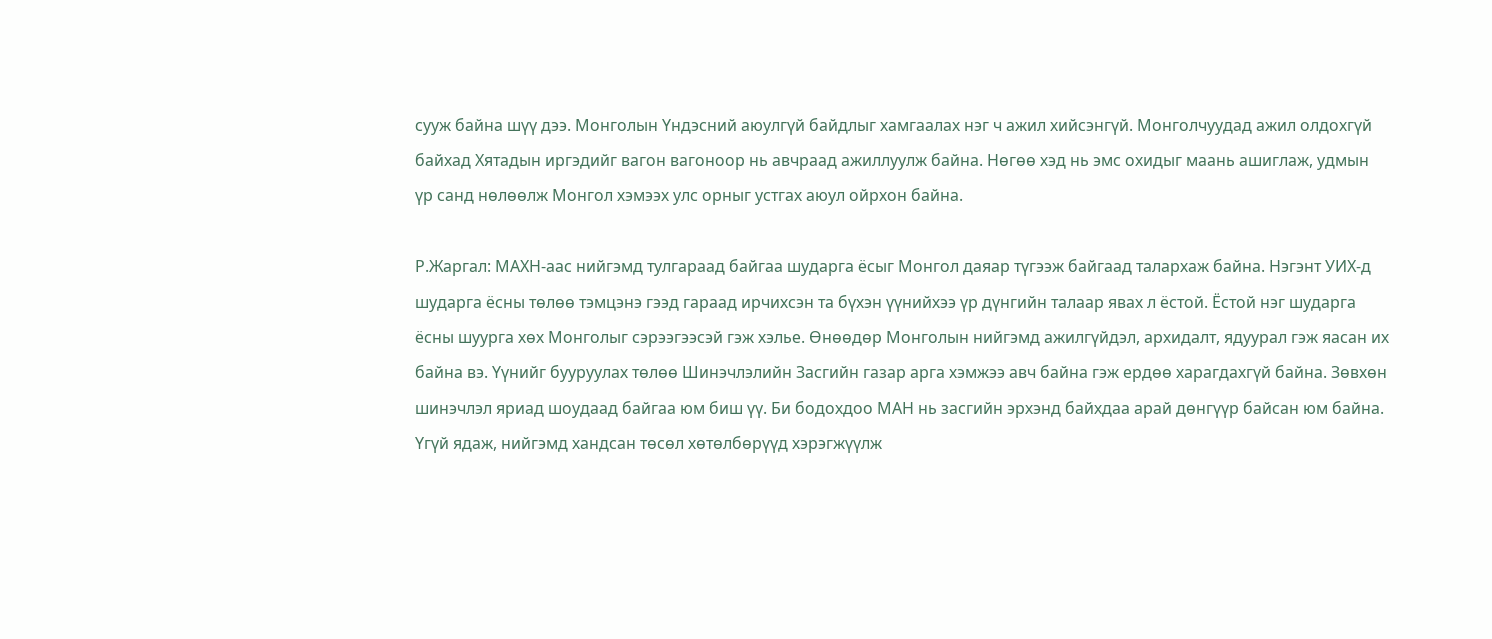сууж байна шүү дээ. Монголын Үндэсний аюулгүй байдлыг хамгаалах нэг ч ажил хийсэнгүй. Монголчуудад ажил олдохгүй байхад Хятадын иргэдийг вагон вагоноор нь авчраад ажиллуулж байна. Нөгөө хэд нь эмс охидыг маань ашиглаж, удмын үр санд нөлөөлж Монгол хэмээх улс орныг устгах аюул ойрхон байна.

Р.Жаргал: МАХН-аас нийгэмд тулгараад байгаа шударга ёсыг Монгол даяар түгээж байгаад талархаж байна. Нэгэнт УИХ-д шударга ёсны төлөө тэмцэнэ гээд гараад ирчихсэн та бүхэн үүнийхээ үр дүнгийн талаар явах л ёстой. Ёстой нэг шударга ёсны шуурга хөх Монголыг сэрээгээсэй гэж хэлье. Өнөөдөр Монголын нийгэмд ажилгүйдэл, архидалт, ядуурал гэж яасан их байна вэ. Үүнийг бууруулах төлөө Шинэчлэлийн Засгийн газар арга хэмжээ авч байна гэж ердөө харагдахгүй байна. Зөвхөн шинэчлэл яриад шоудаад байгаа юм биш үү. Би бодохдоо МАН нь засгийн эрхэнд байхдаа арай дөнгүүр байсан юм байна. Үгүй ядаж, нийгэмд хандсан төсөл хөтөлбөрүүд хэрэгжүүлж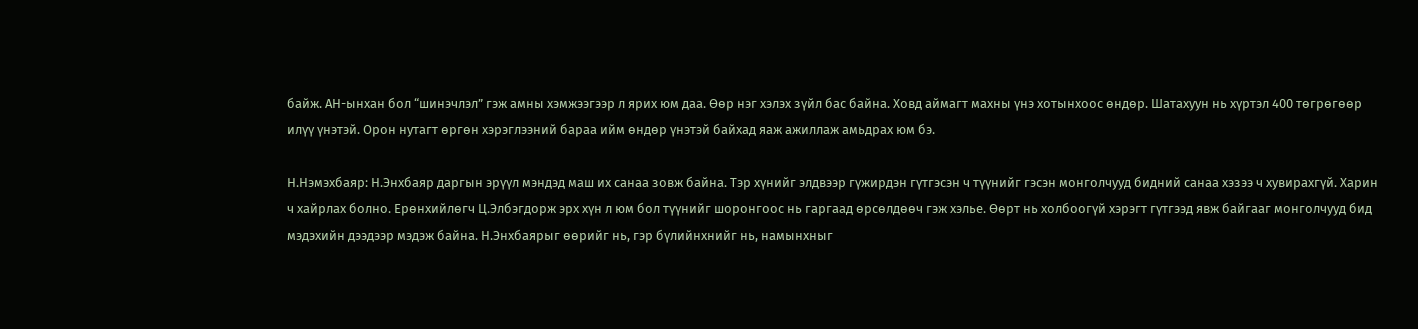байж. АН-ынхан бол “шинэчлэл” гэж амны хэмжээгээр л ярих юм даа. Өөр нэг хэлэх зүйл бас байна. Ховд аймагт махны үнэ хотынхоос өндөр. Шатахуун нь хүртэл 400 төгрөгөөр илүү үнэтэй. Орон нутагт өргөн хэрэглээний бараа ийм өндөр үнэтэй байхад яаж ажиллаж амьдрах юм бэ.

Н.Нэмэхбаяр: Н.Энхбаяр даргын эрүүл мэндэд маш их санаа зовж байна. Тэр хүнийг элдвээр гүжирдэн гүтгэсэн ч түүнийг гэсэн монголчууд бидний санаа хэзээ ч хувирахгүй. Харин ч хайрлах болно. Ерөнхийлөгч Ц.Элбэгдорж эрх хүн л юм бол түүнийг шоронгоос нь гаргаад өрсөлдөөч гэж хэлье. Өөрт нь холбоогүй хэрэгт гүтгээд явж байгааг монголчууд бид мэдэхийн дээдээр мэдэж байна. Н.Энхбаярыг өөрийг нь, гэр бүлийнхнийг нь, намынхныг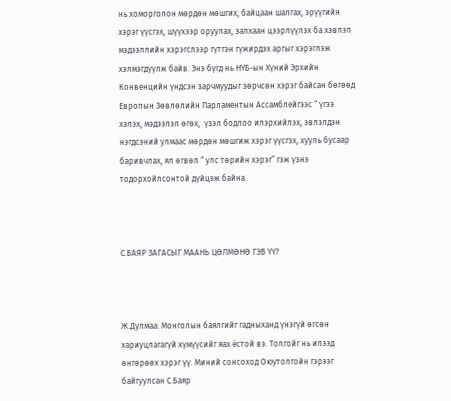нь хоморголон мөрдөн мөшгих, байцаан шалгах, эрүүгийн хэрэг үүсгэх, шүүхээр оруулах, залхаан цээрлүүлэх ба хэвлэл мэдээллийн хэрэгслээр гүтгэн гүжирдэх аргыг хэрэглэж хэлмэгдүүлж байв. Энэ бүгд нь НҮБ-ын Хүний Эрхийн Конвенцийн үндсэн зарчмуудыг зөрчсөн хэрэг байсан бөгөөд Европын Зөвлөлийн Парламентын Ассамблейгээс “ үгээ хэлэх, мэдээлэл өгөх,  үзэл бодлоо илэрхийлэх, эвлэлдэн нэгдсэний улмаас мөрдөн мөшгиж хэрэг үүсгэх, хууль бусаар баривчлах, ял өгвөл “ улс төрийн хэрэг” гэж үзнэ тодорхойлсонтой дүйцэж байна.



С.БАЯР ЗАГАСЫГ МААНЬ ЦӨЛМӨНӨ ГЭВ ҮҮ?



Ж.Дулмаа: Монголын баялгийг гадныханд үнэгүй өгсөн хариуцлагагүй хүмүүсийг яах ёстой вэ. Толгойг нь илээд өнгөрөөх хэрэг үү. Миний сонсоход Оюутолгойн гэрээг байгуулсан С.Баяр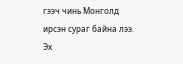гээч чинь Монголд ирсэн сураг байна лээ. Эх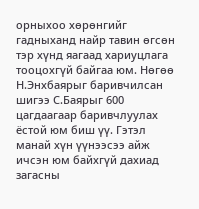орныхоо хөрөнгийг гадныханд найр тавин өгсөн тэр хүнд яагаад хариуцлага тооцохгүй байгаа юм. Нөгөө Н.Энхбаярыг баривчилсан шигээ С.Баярыг 600 цагдаагаар баривчлуулах ёстой юм биш үү. Гэтэл манай хүн үүнээсээ айж ичсэн юм байхгүй дахиад загасны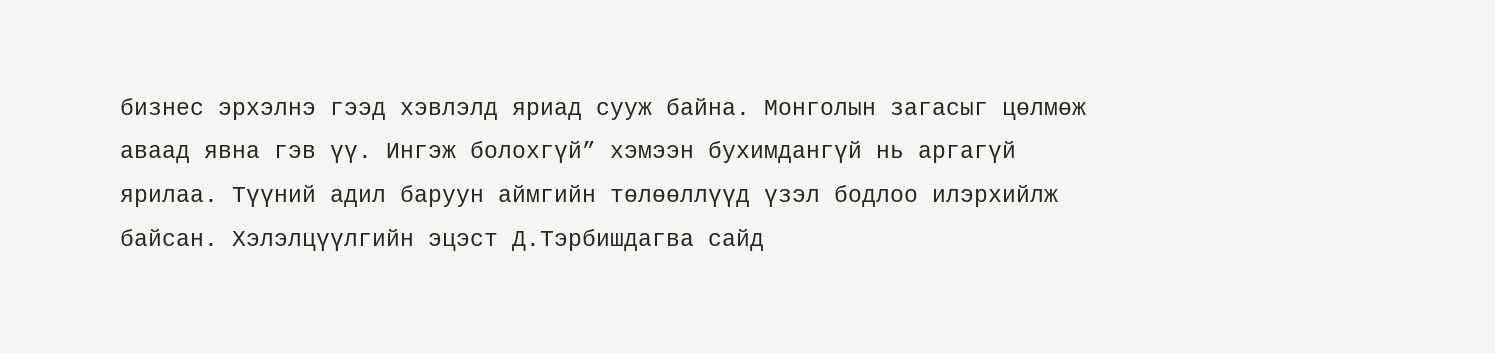бизнес эрхэлнэ гээд хэвлэлд яриад сууж байна. Монголын загасыг цөлмөж аваад явна гэв үү. Ингэж болохгүй” хэмээн бухимдангүй нь аргагүй ярилаа. Түүний адил баруун аймгийн төлөөллүүд үзэл бодлоо илэрхийлж байсан. Хэлэлцүүлгийн эцэст Д.Тэрбишдагва сайд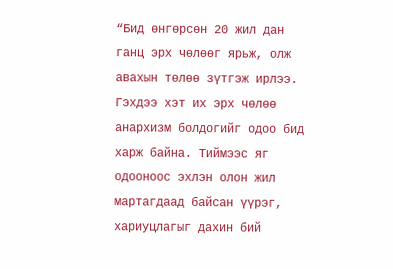“Бид өнгөрсөн 20 жил дан ганц эрх чөлөөг ярьж, олж авахын төлөө зүтгэж ирлээ. Гэхдээ хэт их эрх чөлөө анархизм болдогийг одоо бид харж байна. Тиймээс яг одооноос эхлэн олон жил мартагдаад байсан үүрэг, хариуцлагыг дахин бий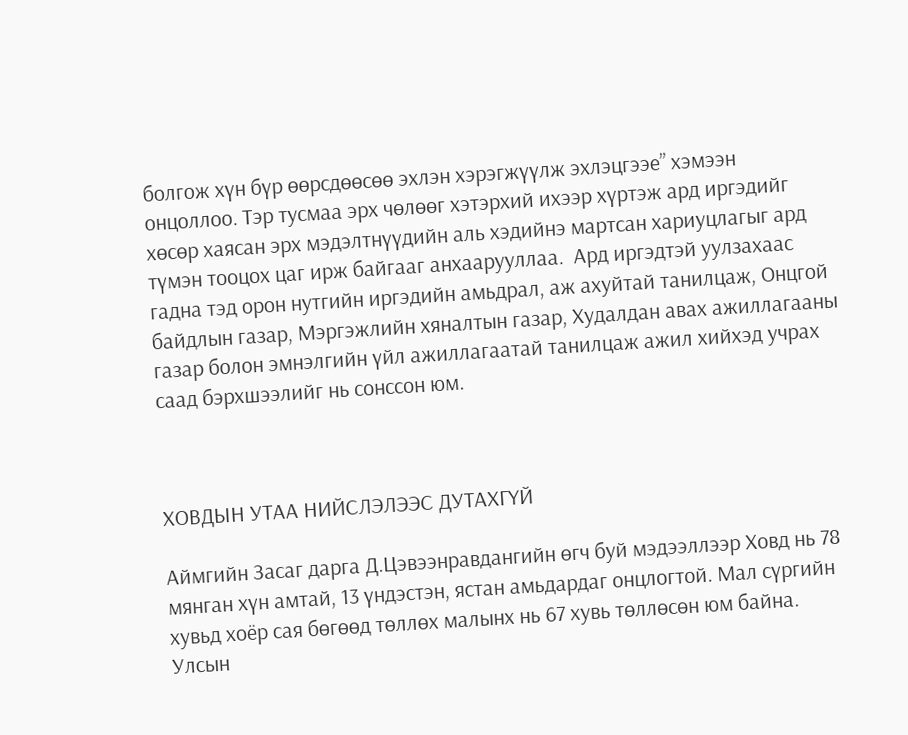болгож хүн бүр өөрсдөөсөө эхлэн хэрэгжүүлж эхлэцгээе” хэмээн онцоллоо. Тэр тусмаа эрх чөлөөг хэтэрхий ихээр хүртэж ард иргэдийг хөсөр хаясан эрх мэдэлтнүүдийн аль хэдийнэ мартсан хариуцлагыг ард түмэн тооцох цаг ирж байгааг анхаарууллаа.  Ард иргэдтэй уулзахаас гадна тэд орон нутгийн иргэдийн амьдрал, аж ахуйтай танилцаж, Онцгой байдлын газар, Мэргэжлийн хяналтын газар, Худалдан авах ажиллагааны газар болон эмнэлгийн үйл ажиллагаатай танилцаж ажил хийхэд учрах саад бэрхшээлийг нь сонссон юм.



ХОВДЫН УТАА НИЙСЛЭЛЭЭС ДУТАХГҮЙ

Аймгийн Засаг дарга Д.Цэвээнравдангийн өгч буй мэдээллээр Ховд нь 78 мянган хүн амтай, 13 үндэстэн, ястан амьдардаг онцлогтой. Мал сүргийн хувьд хоёр сая бөгөөд төллөх малынх нь 67 хувь төллөсөн юм байна. Улсын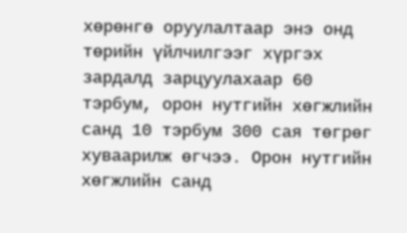хөрөнгө оруулалтаар энэ онд төрийн үйлчилгээг хүргэх зардалд зарцуулахаар 60 тэрбум, орон нутгийн хөгжлийн санд 10 тэрбум 300 сая төгрөг хуваарилж өгчээ. Орон нутгийн хөгжлийн санд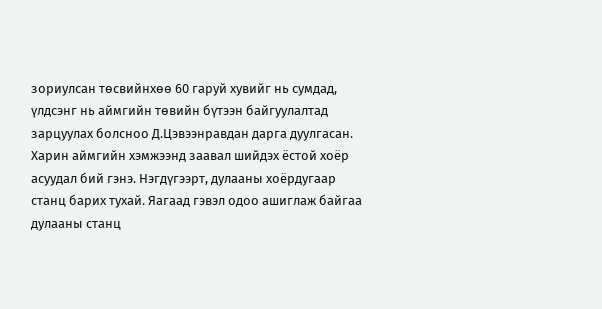зориулсан төсвийнхөө 60 гаруй хувийг нь сумдад, үлдсэнг нь аймгийн төвийн бүтээн байгуулалтад зарцуулах болсноо Д.Цэвээнравдан дарга дуулгасан. Харин аймгийн хэмжээнд заавал шийдэх ёстой хоёр асуудал бий гэнэ. Нэгдүгээрт, дулааны хоёрдугаар станц барих тухай. Яагаад гэвэл одоо ашиглаж байгаа дулааны станц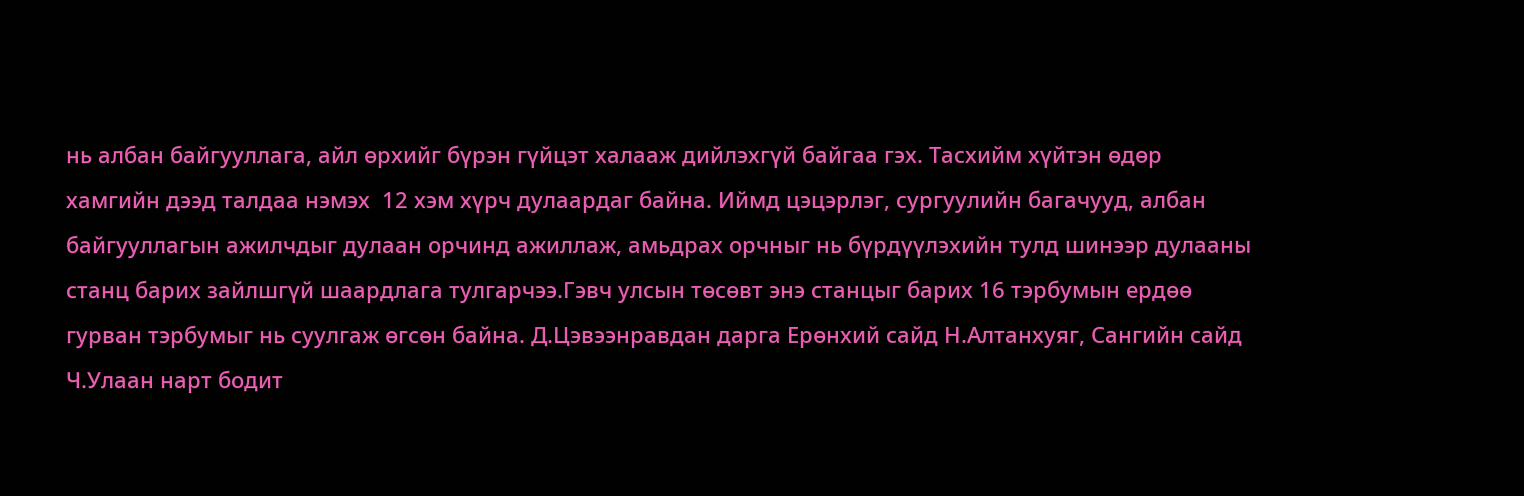нь албан байгууллага, айл өрхийг бүрэн гүйцэт халааж дийлэхгүй байгаа гэх. Тасхийм хүйтэн өдөр хамгийн дээд талдаа нэмэх  12 хэм хүрч дулаардаг байна. Иймд цэцэрлэг, сургуулийн багачууд, албан байгууллагын ажилчдыг дулаан орчинд ажиллаж, амьдрах орчныг нь бүрдүүлэхийн тулд шинээр дулааны станц барих зайлшгүй шаардлага тулгарчээ.Гэвч улсын төсөвт энэ станцыг барих 16 тэрбумын ердөө гурван тэрбумыг нь суулгаж өгсөн байна. Д.Цэвээнравдан дарга Ерөнхий сайд Н.Алтанхуяг, Сангийн сайд Ч.Улаан нарт бодит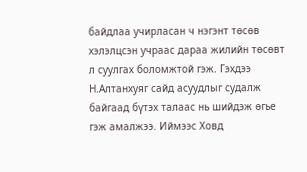байдлаа учирласан ч нэгэнт төсөв хэлэлцсэн учраас дараа жилийн төсөвт л суулгах боломжтой гэж. Гэхдээ Н.Алтанхуяг сайд асуудлыг судалж байгаад бүтэх талаас нь шийдэж өгье гэж амалжээ. Иймээс Ховд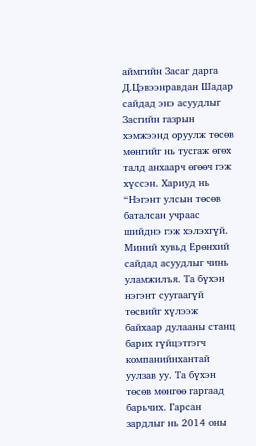аймгийн Засаг дарга Д.Цэвээнравдан Шадар сайдад энэ асуудлыг Засгийн газрын хэмжээнд оруулж төсөв мөнгийг нь тусгаж өгөх талд анхаарч өгөөч гэж хүссэн. Хариуд нь “Нэгэнт улсын төсөв баталсан учраас шийднэ гэж хэлэхгүй. Миний хувьд Ерөнхий сайдад асуудлыг чинь уламжилъя. Та бүхэн нэгэнт суугаагүй төсвийг хүлээж байхаар дулааны станц барих гүйцэтгэгч компанийнхантай уулзав уу. Та бүхэн төсөв мөнгөө гаргаад барьчих. Гарсан зардлыг нь 2014 оны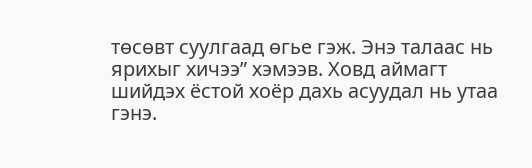төсөвт суулгаад өгье гэж. Энэ талаас нь ярихыг хичээ” хэмээв. Ховд аймагт шийдэх ёстой хоёр дахь асуудал нь утаа гэнэ.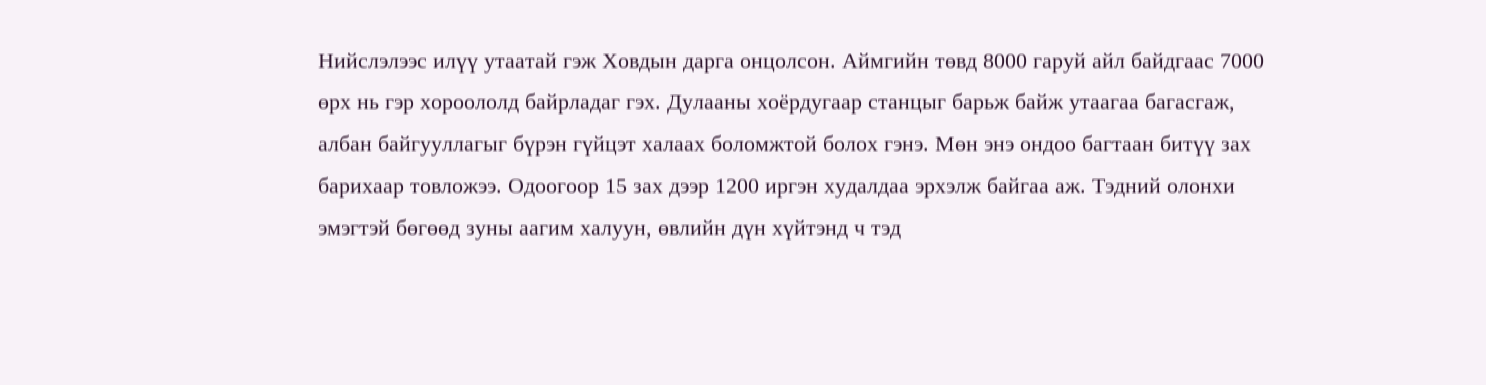Нийслэлээс илүү утаатай гэж Ховдын дарга онцолсон. Аймгийн төвд 8000 гаруй айл байдгаас 7000 өрх нь гэр хороололд байрладаг гэх. Дулааны хоёрдугаар станцыг барьж байж утаагаа багасгаж, албан байгууллагыг бүрэн гүйцэт халаах боломжтой болох гэнэ. Мөн энэ ондоо багтаан битүү зах барихаар товложээ. Одоогоор 15 зах дээр 1200 иргэн худалдаа эрхэлж байгаа аж. Тэдний олонхи эмэгтэй бөгөөд зуны аагим халуун, өвлийн дүн хүйтэнд ч тэд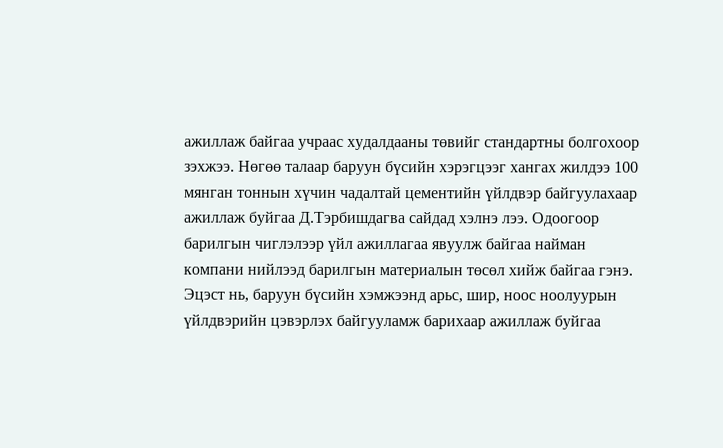ажиллаж байгаа учраас худалдааны төвийг стандартны болгохоор зэхжээ. Нөгөө талаар баруун бүсийн хэрэгцээг хангах жилдээ 100 мянган тоннын хүчин чадалтай цементийн үйлдвэр байгуулахаар ажиллаж буйгаа Д.Тэрбишдагва сайдад хэлнэ лээ. Одоогоор  барилгын чиглэлээр үйл ажиллагаа явуулж байгаа найман компани нийлээд барилгын материалын төсөл хийж байгаа гэнэ. Эцэст нь, баруун бүсийн хэмжээнд арьс, шир, ноос ноолуурын үйлдвэрийн цэвэрлэх байгууламж барихаар ажиллаж буйгаа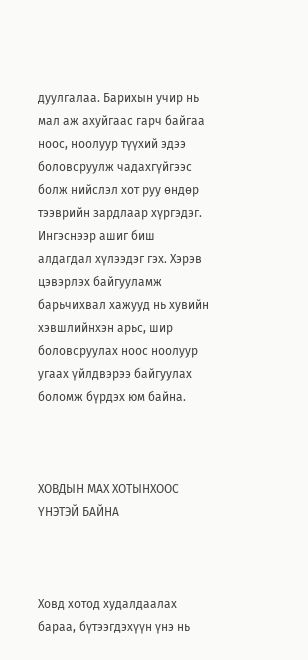дуулгалаа. Барихын учир нь мал аж ахуйгаас гарч байгаа ноос, ноолуур түүхий эдээ боловсруулж чадахгүйгээс болж нийслэл хот руу өндөр тээврийн зардлаар хүргэдэг. Ингэснээр ашиг биш алдагдал хүлээдэг гэх. Хэрэв цэвэрлэх байгууламж барьчихвал хажууд нь хувийн хэвшлийнхэн арьс, шир боловсруулах ноос ноолуур угаах үйлдвэрээ байгуулах боломж бүрдэх юм байна.



ХОВДЫН МАХ ХОТЫНХООС ҮНЭТЭЙ БАЙНА



Ховд хотод худалдаалах бараа, бүтээгдэхүүн үнэ нь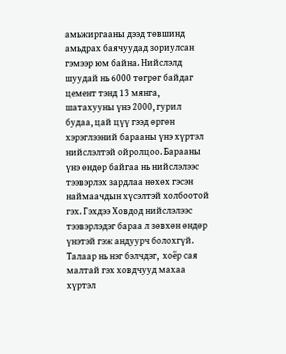амьжиргааны дээд төвшинд амьдрах баячуудад зориулсан гэмээр юм байна. Нийслэлд шуудай нь 6000 төгрөг байдаг цемент тэнд 13 мянга, шатахууны үнэ 2000, гурил будаа, цай цүү гээд өргөн хэрэглээний барааны үнэ хүртэл нийслэлтэй ойролцоо. Барааны үнэ өндөр байгаа нь нийслэлээс тээвэрлэх зардлаа нөхөх гэсэн наймаачдын хүсэлтэй холбоотой гэх. Гэхдээ Ховдод нийслэлээс тээвэрлэдэг бараа л зөвхөн өндөр үнэтэй гэж андуурч болохгүй. Талаар нь нэг бэлчдэг,  хоёр сая малтай гэх ховдчууд махаа хүртэл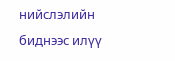нийслэлийн биднээс илүү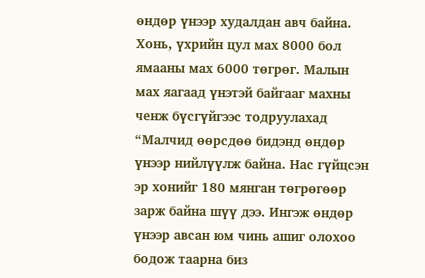өндөр үнээр худалдан авч байна. Хонь, үхрийн цул мах 8000 бол ямааны мах 6000 төгрөг. Малын мах яагаад үнэтэй байгааг махны ченж бүсгүйгээс тодруулахад “Малчид өөрсдөө бидэнд өндөр үнээр нийлүүлж байна. Нас гүйцсэн эр хонийг 180 мянган төгрөгөөр зарж байна шүү дээ. Ингэж өндөр үнээр авсан юм чинь ашиг олохоо бодож таарна биз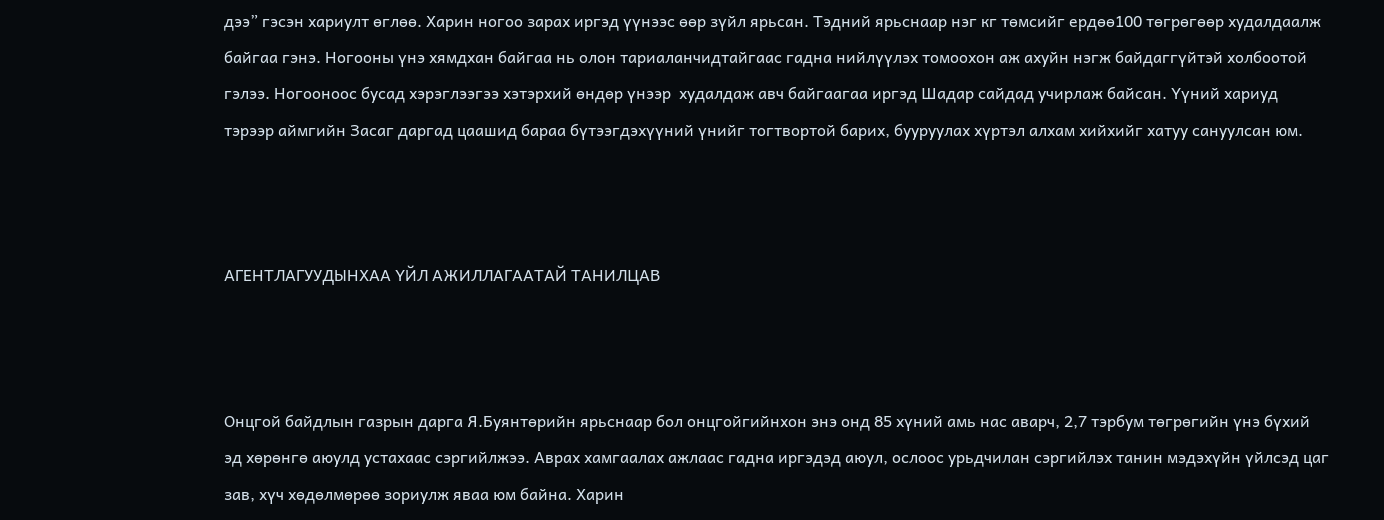дээ” гэсэн хариулт өглөө. Харин ногоо зарах иргэд үүнээс өөр зүйл ярьсан. Тэдний ярьснаар нэг кг төмсийг ердөө100 төгрөгөөр худалдаалж байгаа гэнэ. Ногооны үнэ хямдхан байгаа нь олон тариаланчидтайгаас гадна нийлүүлэх томоохон аж ахуйн нэгж байдаггүйтэй холбоотой гэлээ. Ногооноос бусад хэрэглээгээ хэтэрхий өндөр үнээр  худалдаж авч байгаагаа иргэд Шадар сайдад учирлаж байсан. Үүний хариуд тэрээр аймгийн Засаг даргад цаашид бараа бүтээгдэхүүний үнийг тогтвортой барих, бууруулах хүртэл алхам хийхийг хатуу сануулсан юм.



АГЕНТЛАГУУДЫНХАА ҮЙЛ АЖИЛЛАГААТАЙ ТАНИЛЦАВ



Онцгой байдлын газрын дарга Я.Буянтөрийн ярьснаар бол онцгойгийнхон энэ онд 85 хүний амь нас аварч, 2,7 тэрбум төгрөгийн үнэ бүхий эд хөрөнгө аюулд устахаас сэргийлжээ. Аврах хамгаалах ажлаас гадна иргэдэд аюул, ослоос урьдчилан сэргийлэх танин мэдэхүйн үйлсэд цаг зав, хүч хөдөлмөрөө зориулж яваа юм байна. Харин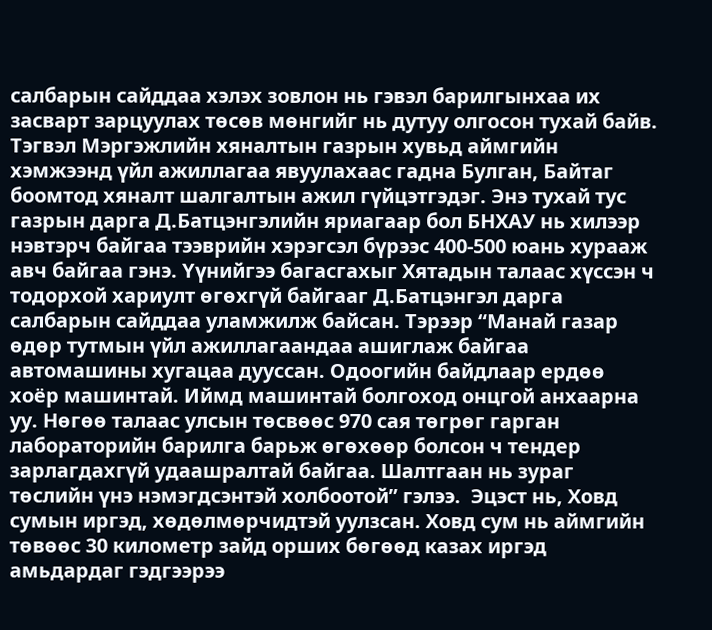салбарын сайддаа хэлэх зовлон нь гэвэл барилгынхаа их засварт зарцуулах төсөв мөнгийг нь дутуу олгосон тухай байв. Тэгвэл Мэргэжлийн хяналтын газрын хувьд аймгийн хэмжээнд үйл ажиллагаа явуулахаас гадна Булган, Байтаг боомтод хяналт шалгалтын ажил гүйцэтгэдэг. Энэ тухай тус газрын дарга Д.Батцэнгэлийн яриагаар бол БНХАУ нь хилээр нэвтэрч байгаа тээврийн хэрэгсэл бүрээс 400-500 юань хурааж авч байгаа гэнэ. Үүнийгээ багасгахыг Хятадын талаас хүссэн ч тодорхой хариулт өгөхгүй байгааг Д.Батцэнгэл дарга салбарын сайддаа уламжилж байсан. Тэрээр “Манай газар өдөр тутмын үйл ажиллагаандаа ашиглаж байгаа автомашины хугацаа дууссан. Одоогийн байдлаар ердөө хоёр машинтай. Иймд машинтай болгоход онцгой анхаарна уу. Нөгөө талаас улсын төсвөөс 970 сая төгрөг гарган лабораторийн барилга барьж өгөхөөр болсон ч тендер зарлагдахгүй удаашралтай байгаа. Шалтгаан нь зураг төслийн үнэ нэмэгдсэнтэй холбоотой” гэлээ.  Эцэст нь, Ховд сумын иргэд, хөдөлмөрчидтэй уулзсан. Ховд сум нь аймгийн төвөөс 30 километр зайд орших бөгөөд казах иргэд амьдардаг гэдгээрээ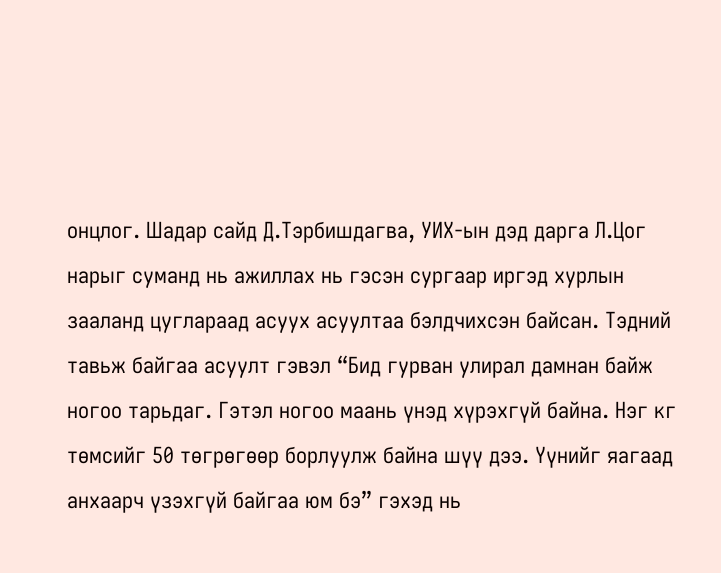онцлог. Шадар сайд Д.Тэрбишдагва, УИХ-ын дэд дарга Л.Цог нарыг суманд нь ажиллах нь гэсэн сургаар иргэд хурлын зааланд цуглараад асуух асуултаа бэлдчихсэн байсан. Тэдний тавьж байгаа асуулт гэвэл “Бид гурван улирал дамнан байж ногоо тарьдаг. Гэтэл ногоо маань үнэд хүрэхгүй байна. Нэг кг төмсийг 50 төгрөгөөр борлуулж байна шүү дээ. Үүнийг яагаад анхаарч үзэхгүй байгаа юм бэ” гэхэд нь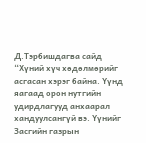Д.Тэрбишдагва сайд “Хүний хүч хөдөлмөрийг асгасан хэрэг байна. Үүнд яагаад орон нутгийн удирдлагууд анхаарал хандуулсангүй вэ. Үүнийг Засгийн газрын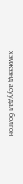хэмжээнд асуудал болгон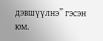дэвшүүлнэ” гэсэн юм.